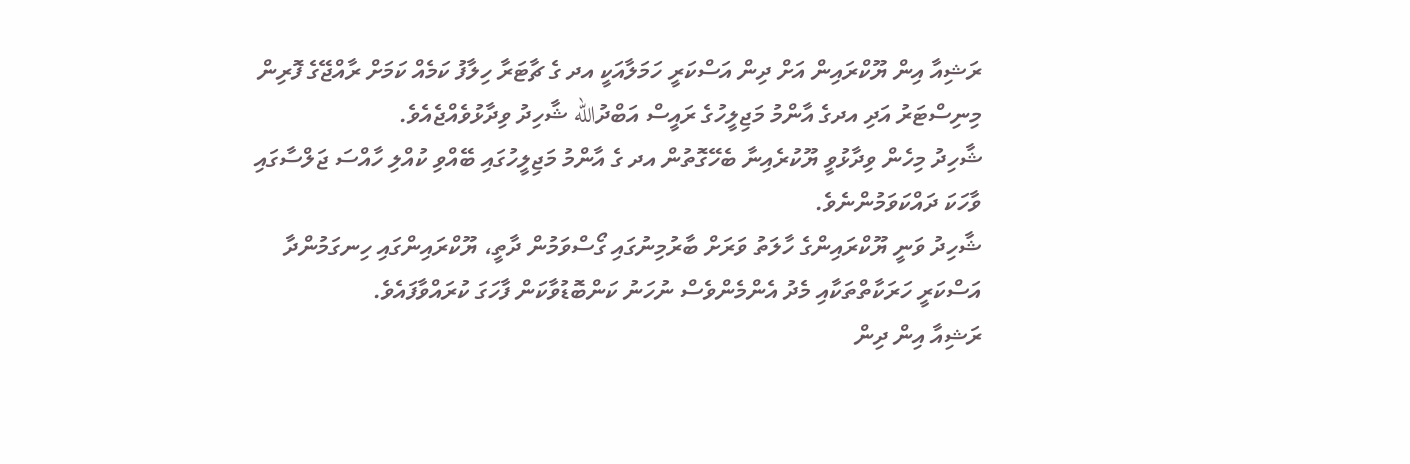ރަޝިއާ އިން ޔޫކްރައިން އަށް ދިން އަސްކަރީ ހަމަލާއަކީ އދ ގެ ޗާޓަރާ ހިލާފު ކަމެއް ކަމަށް ރާއްޖޭގެ ފޮރިން މިނިސްޓަރު އަދި އދގެ އާންމު މަޖިލީހުގެ ރައީސް އަބްދުالله ޝާހިދު ވިދާޅުވެއްޖެއެވެ.
ޝާހިދު މިހެން ވިދާޅުވީ ޔޫކުރެއިނާ ބެހޭގޮތުން އދ ގެ އާންމު މަޖިލީހުގައި ބޭއްވި ކުއްލި ހާއްސަ ޖަލްސާގައި ވާހަކަ ދައްކަވަމުންނެވެ.
ޝާހިދު ވަނީ ޔޫކްރައިންގެ ހާލަތު ވަރަށް ބާރުމިނުގައި ގޯސްވަމުން ދާތީ، ޔޫކްރައިންގައި ހިނގަމުންދާ އަސްކަރީ ހަރަކާތްތަކާއި މެދު އެންމެންވެސް ނުހަނު ކަންބޮޑުވާކަން ފާހަގަ ކުރައްވާފައެވެ.
ރަޝިއާ އިން ދިން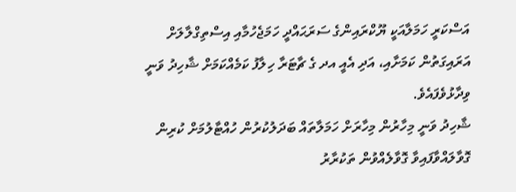އަސްކަރީ ހަމަލާއަކީ ޔޫކްރައިންގެ ސަރަޙައްދީ ހަމަޖެހުމާއި އިސްތިގްލާލަށް އަރައިގަތުން ކަމަށާއި، އަދި އެއީ އދ ގެ ޗާޓަރާ ހިލާފު ކަމެއްކަމަށް ޝާހިދު ވަނީ ވިދާޅުވެފައެވެ.
ޝާހިދު ވަނީ މިހާރުން މިހާރަށް ހަމަލާތައް ބަދަލުކުރުން ހުއްޓާލުމަށް ކުރިން ގޮވާލައްވާފައިވާ ގޮވާލެއްވުން ތަކުރާރު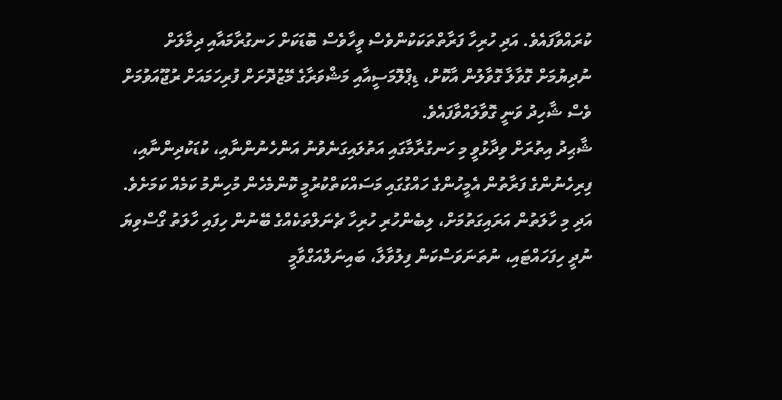ކުރައްވާފައެވެ. އަދި ހުރިހާ ފަރާތްތަކަކުންވެސް ވީހާވެސް ބޮޑަކަށް ހަނގުރާމައާއި ދިމާލަށް ނުދިޔުމަށް ގޮވާލާ ގޮވާލުން އާކޮށް، ޑިޕްލޮމަސީއާއި މަޝްވަރާގެ މޭޒުދޮށަށް ފުރިހަމައަށް ރުޖޫއަވުމަށް ވެސް ޝާހިދު ވަނީ ގޮވާލައްވާފައެވެ.
ޝާޙިދު އިތުރަށް ވިދާޅުވީ މި ހަނގުރާމާގައި އަތުލައިގަނެވުނު އަންހެނުންނާއި، ކުޑަކުދިންނާއި، ފިރިހެނުންގެ ފަރާތުން އެމީހުންގެ ހައްގުގައި މަސައްކަތްކުރުމީ ކޮންމެހެން މުހިންމު ކަމެއް ކަމަށެވެ. އަދި މި ހާލަތުން އަރައިގަތުމަށް، ލިބެންހުރި ހުރިހާ ޗެނަލްތަކެއްގެ ބޭނުން ހިފައި ހާލަތު ގޯސްވިޔަ ނުދީ ހިފަހައްޓައި، ނުތަނަވަސްކަން ފިލުވާލާ، ބައިނަލްއަގްވާމީ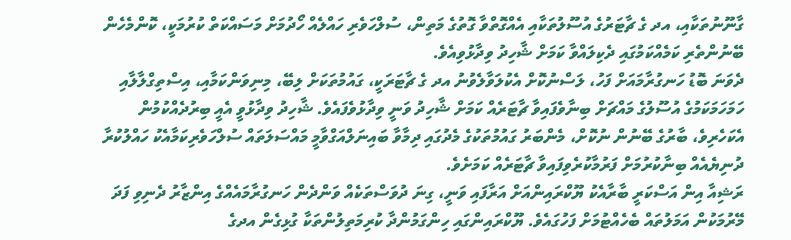ގާނޫނުތަކާއި، އދ ގެ ޗާޓަރުގެ އުސޫލުތަކާއި އެއްގޮތްވާ ގޮތުގެ މަތިން، ސުލްހަވެރި ހައްލެއް ހޯދުމަށް މަސައްކަތް ކުރުމަކީ، ކޮންމެހެން ބޭނުންތެރި ކަމެއްކަމުގައި ދެކިލައްވާ ކަމަށް ޝާހިދު ވިދާޅުވިއެވެ.
ދެވަނަ ބޮޑު ހަނގުރާމައަށް ފަހު، ލަސްނުކޮށް އެކުލަވާލެވުނު އދ ގެ ޗާޓަރަކީ، ގައުމުތަކަށް ލިބޭ، މިނިވަންކަމާއި، އިސްތިގްލާލާއި ހަމަހަމަކަމުގެ އުސޫލުގެ މައްޗަށް ބިނާވެފައިވާ ޗާޓަރެއް ކަމަށް ޝާހިދު ވަނީ ވިދާޅުވެފައެވެ. ޝާހިދު ވިދާޅުވީ އެއީ ބިރުދެއްކުމުން އެކަހެރިވެ، ބާރުގެ ބޭނުން ނުކޮށް، މެންބަރު ގައުމުތަކުގެ މެދުގައި ދިމާވާ ބައިނަލްއަގްވާމީ މައްސަލަތައް ސުލްހަވެރިކަމާއެކު ހައްލުކުރާ ދުނިޔެއެއް ބިނާކުރުމަށް ފަރުމާކުރެވިފައިވާ ޗާޓަރެއް ކަމަށެވެ.
ރަޝިއާ އިން އަސްކަރީ ބާރާއެކު ޔޫކްރައިންއަށް އަރާފައި ވަނީ، ގިނަ ދުވަސްތަކެއް ވަންދެން ހަނގުރާމައެއްގެ އިންޒާރު ދެނިވި ފަދަ މޭރުމަކުން އަމަލުތައް ބެހެއްޓުމަށް ފަހުގައެވެ. ޔޫކްރައިންގައި ހިންގަމުންދާ ކުރިމަތިލުންތަކާ ގުޅިގެން އދގެ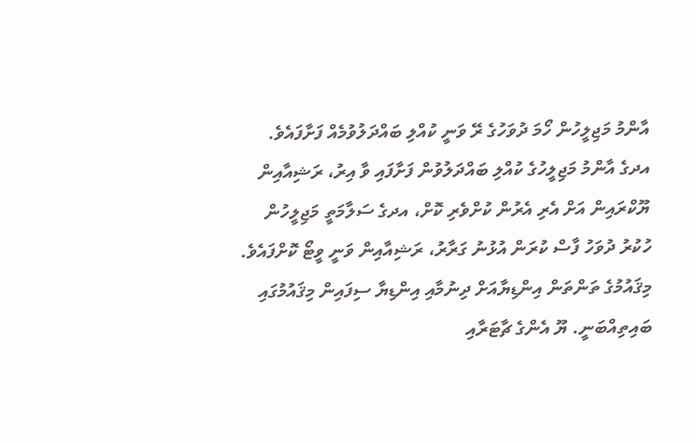އާންމު މަޖިލީހުން ހޯމަ ދުވަހުގެ ރޭ ވަނީ ކުއްލި ބައްދަލުވުމެއް ފަށާފައެވެ. އދގެ އާންމު މަޖިލީހުގެ ކުއްލި ބައްދަލުވުން ފަށާފައި ވާ އިރު، ރަޝިއާއިން ޔޫކްރައިން އަށް އެރި އެރުން ކުށްވެރި ކޮށް، އދގެ ސަލާމަތީ މަޖިލީހުން ހުކުރު ދުވަހު ފާސް ކުރަން އުޅުނު ގަރާރު، ރަޝިއާއިން ވަނީ ވީޓޯ ކޮށްފައެވެ.
މިޤައުމުގެ ތަންތަން އިންޑިޔާއަށް ދިނުމާއި އިންޑިޔާ ސިފައިން މިޤައުމުގައި ބައިތިއްބަނީ. ޔޫ އެންގެ ޗާޓަރާއި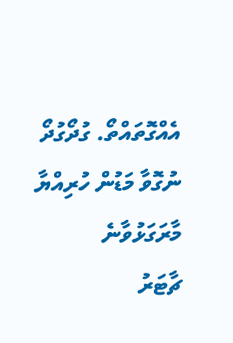އެއްގޮތައްތޯ. ގުދޯގުދޯ ނުގޮވާ މަޑުން ހުރިއްޔާ މާރަގަޅުވާނެ
ޗާޓަރު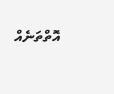އޮތްތަނެއް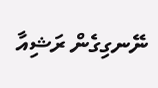ނޭނގިގެން ރަޝިއާ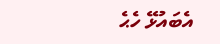އެބައުޅޭ ހެޙެ